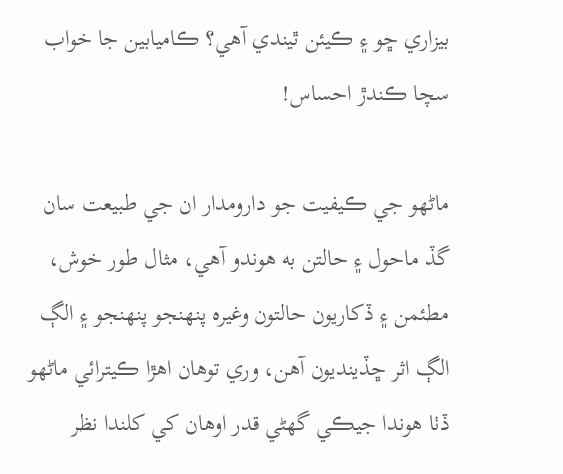بيزاري ڇو ۽ ڪيئن ٿيندي آهي؟ ڪاميابين جا خواب سچا ڪندڙ احساس!

ماڻهو جي ڪيفيت جو دارومدار ان جي طبيعت سان گڏ ماحول ۽ حالتن به هوندو آهي، مثال طور خوش، مطئمن ۽ ڏکاريون حالتون وغيره پنهنجو پنهنجو ۽ الڳ الڳ اثر ڇڏينديون آهن، وري توهان اهڙا ڪيترائي ماڻهو ڏٺا هوندا جيڪي گهڻي قدر اوهان کي کلندا نظر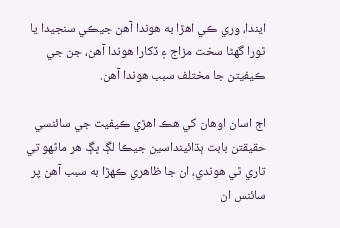ايندا، وري ڪي اهڙا به هوندا آهن جيڪي سنجيدا يا ٿورا گهڻا سخت مزاج ۽ ڏکارا هوندا آهن، جن جي ڪيفيتن جا مختلف سبب هوندا آهن.

اڄ اسان اوهان کي هڪ اهڙي ڪيفيت جي سائنسي حقيقتن بابت ٻڌائينداسين جيڪا لڳ ڀڳ هر ماڻهو تي تاري ٿي هوندي، ان جا ظاهري ڪهڙا به سبب آهن پر سائنس ان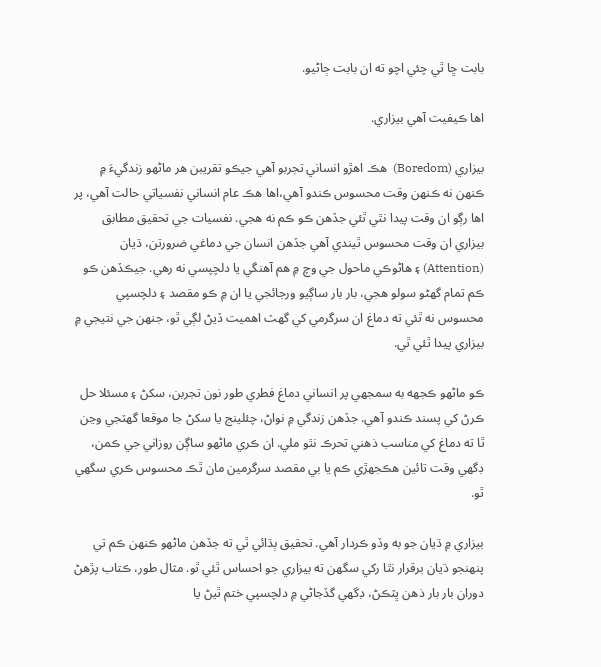بابت ڇا ٿي چئي اچو ته ان بابت ڄاڻيو.

اها ڪيفيت آهي بيزاري.

بيزاري (Boredom)  هڪ اهڙو انساني تجربو آهي جيڪو تقريبن هر ماڻهو زندگيءَ ۾ ڪنهن نه ڪنهن وقت محسوس ڪندو آهي،اها هڪ عام انساني نفسياتي حالت آهي، پر اها رڳو ان وقت پيدا نٿي ٿئي جڏهن ڪو ڪم نه هجي. نفسيات جي تحقيق مطابق بيزاري ان وقت محسوس ٿيندي آهي جڏهن انسان جي دماغي ضرورتن، ڌيان (Attention) ۽ هاڻوڪي ماحول جي وچ ۾ هم آهنگي يا دلچپسي نه رهي. جيڪڏهن ڪو ڪم تمام گهڻو سولو هجي، بار بار ساڳيو ورجائجي يا ان ۾ ڪو مقصد ۽ دلچسپي محسوس نه ٿئي ته دماغ ان سرگرمي کي گهٽ اهميت ڏيڻ لڳي ٿو، جنهن جي نتيجي ۾ بيزاري پيدا ٿئي ٿي.

ڪو ماڻهو ڪجهه به سمجهي پر انساني دماغ فطري طور نون تجربن، سکڻ ۽ مسئلا حل ڪرڻ کي پسند ڪندو آهي. جڏهن زندگي ۾ نواڻ، چئلينج يا سکڻ جا موقعا گهٽجي وڃن ٿا ته دماغ کي مناسب ذهني تحرڪ نٿو ملي. ان ڪري ماڻهو ساڳن روزاني جي ڪمن، ڊگهي وقت تائين هڪجهڙي ڪم يا بي مقصد سرگرمين مان ٿڪ محسوس ڪري سگهي ٿو.

بيزاري ۾ ڌيان جو به وڏو ڪردار آهي. تحقيق ٻڌائي ٿي ته جڏهن ماڻهو ڪنهن ڪم تي پنهنجو ڌيان برقرار نٿا رکي سگهن ته بيزاري جو احساس ٿئي ٿو. مثال طور، ڪتاب پڙهڻ دوران بار بار ذهن ڀٽڪڻ، ڊگهي گڏجاڻي ۾ دلچسپي ختم ٿيڻ يا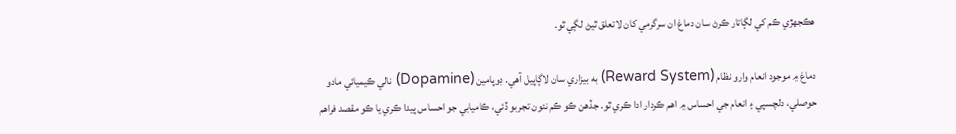هڪجهڙي ڪم کي لڳاتار ڪرڻ سان دماغ ان سرگرمي کان لاتعلق ٿيڻ لڳي ٿو.

دماغ ۾ موجود انعام وارو نظام (Reward System) به بيزاري سان لاڳاپيل آهي. ڊوپامين (Dopamine) نالي ڪيميائي مادو حوصلي، دلچسپي ۽ انعام جي احساس ۾ اهم ڪردار ادا ڪري ٿو. جڏهن ڪو ڪم نئون تجربو ڏئي، ڪاميابي جو احساس پيدا ڪري يا ڪو مقصد فراهم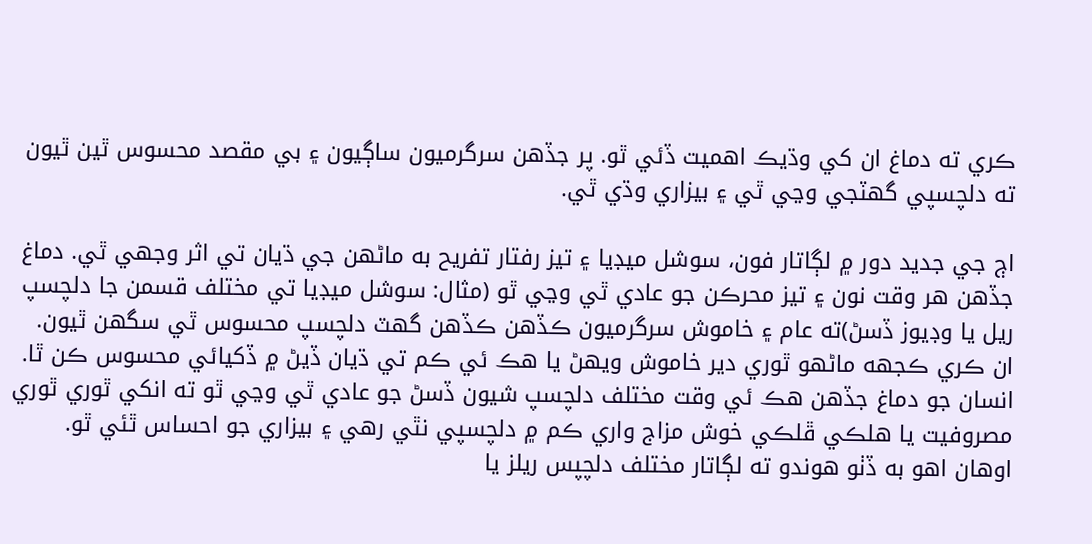ڪري ته دماغ ان کي وڌيڪ اهميت ڏئي ٿو. پر جڏهن سرگرميون ساڳيون ۽ بي مقصد محسوس ٿين ٿيون ته دلچسپي گهٽجي وڃي ٿي ۽ بيزاري وڌي ٿي.

اڄ جي جديد دور ۾ لڳاتار فون، سوشل ميڊيا ۽ تيز رفتار تفريح به ماڻهن جي ڌيان تي اثر وجهي ٿي. دماغ جڏهن هر وقت نون ۽ تيز محرڪن جو عادي ٿي وڃي ٿو (مثال: سوشل ميڊيا تي مختلف قسمن جا دلچسپ ريل يا وڊيوز ڏسڻ)ته عام ۽ خاموش سرگرميون ڪڏهن ڪڏهن گهٽ دلچسپ محسوس ٿي سگهن ٿيون. ان ڪري ڪجهه ماڻهو ٿوري دير خاموش ويهڻ يا هڪ ئي ڪم تي ڌيان ڏيڻ ۾ ڏکيائي محسوس ڪن ٿا. انسان جو دماغ جڏهن هڪ ئي وقت مختلف دلچسپ شيون ڏسڻ جو عادي ٿي وڃي ٿو ته انکي ٿوري ٿوري مصروفيت يا هلڪي ڦلڪي خوش مزاج واري ڪم ۾ دلچسپي نٿي رهي ۽ بيزاري جو احساس ٿئي ٿو. اوهان اهو به ڏٺو هوندو ته لڳاتار مختلف دلچپس ريلز يا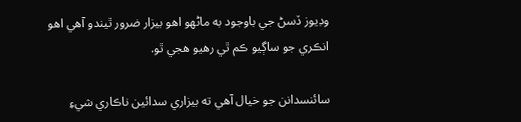وڊيوز ڏسڻ جي باوجود به ماڻهو اهو بيزار ضرور ٿيندو آهي اهو انڪري جو ساڳيو ڪم ٿي رهيو هجي ٿو.

سائنسدانن جو خيال آهي ته بيزاري سدائين ناڪاري شيءِ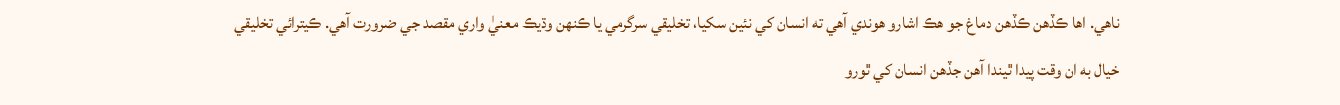ناهي. اها ڪڏهن ڪڏهن دماغ جو هڪ اشارو هوندي آهي ته انسان کي نئين سکيا، تخليقي سرگرمي يا ڪنهن وڌيڪ معنيٰ واري مقصد جي ضرورت آهي. ڪيترائي تخليقي خيال به ان وقت پيدا ٿيندا آهن جڏهن انسان کي ٿورو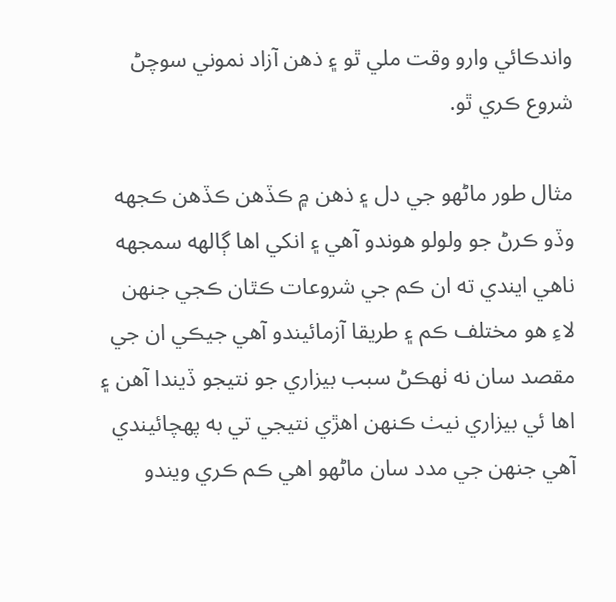واندڪائي وارو وقت ملي ٿو ۽ ذهن آزاد نموني سوچڻ شروع ڪري ٿو.

مثال طور ماڻهو جي دل ۽ ذهن ۾ ڪڏهن ڪڏهن ڪجهه وڏو ڪرڻ جو ولولو هوندو آهي ۽ انکي اها ڳالهه سمجهه ناهي ايندي ته ان ڪم جي شروعات ڪٿان ڪجي جنهن لاءِ هو مختلف ڪم ۽ طريقا آزمائيندو آهي جيڪي ان جي مقصد سان نه ٺهڪڻ سبب بيزاري جو نتيجو ڏيندا آهن ۽ اها ئي بيزاري نيٺ ڪنهن اهڙي نتيجي تي به پهچائيندي آهي جنهن جي مدد سان ماڻهو اهي ڪم ڪري ويندو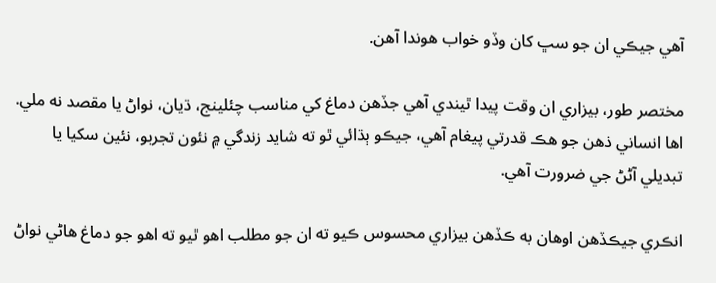آهي جيڪي ان جو سڀ کان وڏو خواب هوندا آهن.

مختصر طور، بيزاري ان وقت پيدا ٿيندي آهي جڏهن دماغ کي مناسب چئلينج، ڌيان، نواڻ يا مقصد نه ملي. اها انساني ذهن جو هڪ قدرتي پيغام آهي، جيڪو ٻڌائي ٿو ته شايد زندگي ۾ نئون تجربو، نئين سکيا يا تبديلي آڻڻ جي ضرورت آهي.

انڪري جيڪڏهن اوهان به ڪڏهن بيزاري محسوس ڪيو ته ان جو مطلب اهو ٿيو ته اهو جو دماغ هاڻي نواڻ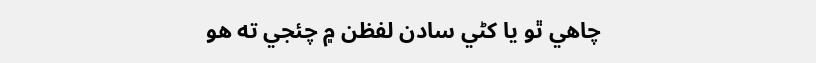چاهي ٿو يا کڻي سادن لفظن ۾ چئجي ته هو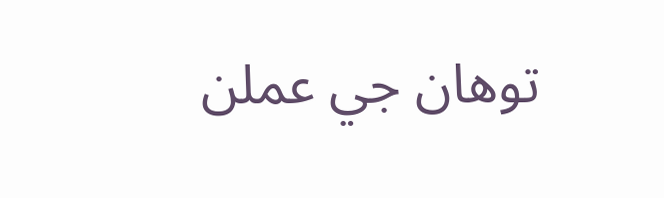توهان جي عملن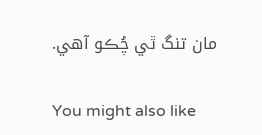مان تنگ ٿي چُڪو آهي.

You might also like